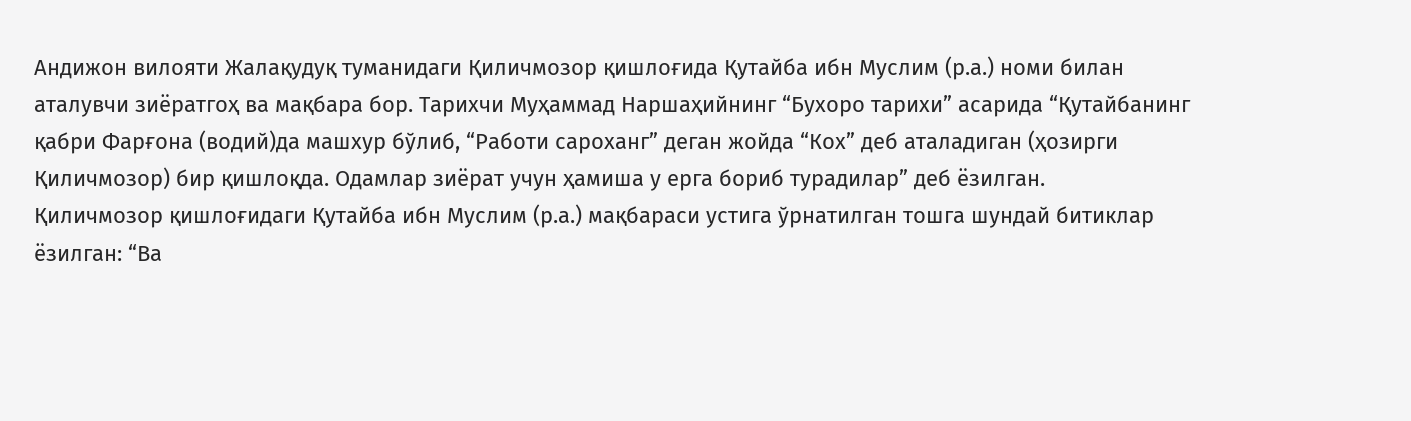Андижон вилояти Жалақудуқ туманидаги Қиличмозор қишлоғида Қутайба ибн Муслим (р.а.) номи билан аталувчи зиёратгоҳ ва мақбара бор. Тарихчи Муҳаммад Наршаҳийнинг “Бухоро тарихи” асарида “Қутайбанинг қабри Фарғона (водий)да машхур бўлиб, “Работи сароханг” деган жойда “Кох” деб аталадиган (ҳозирги Қиличмозор) бир қишлоқда. Одамлар зиёрат учун ҳамиша у ерга бориб турадилар” деб ёзилган.
Қиличмозор қишлоғидаги Қутайба ибн Муслим (р.а.) мақбараси устига ўрнатилган тошга шундай битиклар ёзилган: “Ва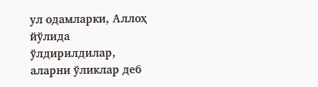ул одамларки, Аллоҳ йўлида ўлдирилдилар, аларни ўликлар деб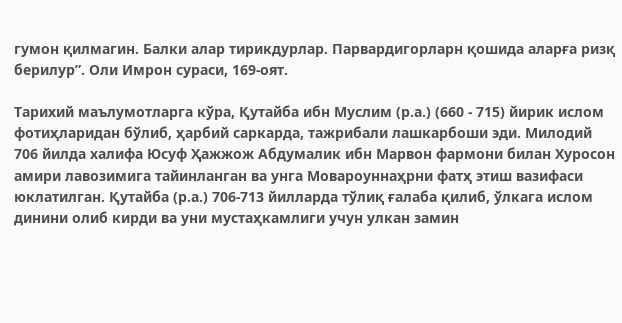гумон қилмагин. Балки алар тирикдурлар. Парвардигорларн қошида аларға ризқ берилур”. Оли Имрон сураси, 169-оят.

Тарихий маълумотларга кўра, Қутайба ибн Муслим (р.а.) (660 - 715) йирик ислом фотиҳларидан бўлиб, ҳарбий саркарда, тажрибали лашкарбоши эди. Милодий 706 йилда халифа Юсуф Ҳажжож Абдумалик ибн Марвон фармони билан Хуросон амири лавозимига тайинланган ва унга Мовароуннаҳрни фатҳ этиш вазифаси юклатилган. Қутайба (р.а.) 706-713 йилларда тўлиқ ғалаба қилиб, ўлкага ислом динини олиб кирди ва уни мустаҳкамлиги учун улкан замин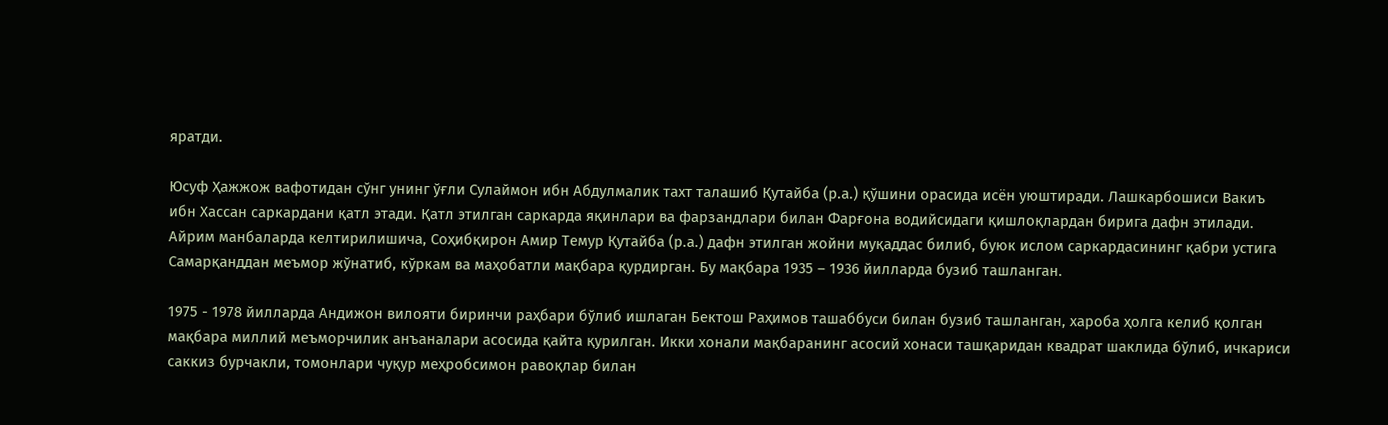яратди.

Юсуф Ҳажжож вафотидан сўнг унинг ўғли Сулаймон ибн Абдулмалик тахт талашиб Қутайба (р.а.) қўшини орасида исён уюштиради. Лашкарбошиси Вакиъ ибн Хассан саркардани қатл этади. Қатл этилган саркарда яқинлари ва фарзандлари билан Фарғона водийсидаги қишлоқлардан бирига дафн этилади.
Айрим манбаларда келтирилишича, Соҳибқирон Амир Темур Қутайба (р.а.) дафн этилган жойни муқаддас билиб, буюк ислом саркардасининг қабри устига Самарқанддан меъмор жўнатиб, кўркам ва маҳобатли мақбара қурдирган. Бу мақбара 1935 – 1936 йилларда бузиб ташланган.

1975 - 1978 йилларда Андижон вилояти биринчи раҳбари бўлиб ишлаган Бектош Раҳимов ташаббуси билан бузиб ташланган, хароба ҳолга келиб қолган мақбара миллий меъморчилик анъаналари асосида қайта қурилган. Икки хонали мақбаранинг асосий хонаси ташқаридан квадрат шаклида бўлиб, ичкариси саккиз бурчакли, томонлари чуқур меҳробсимон равоқлар билан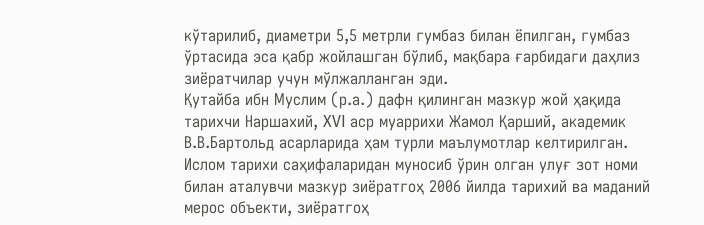кўтарилиб, диаметри 5,5 метрли гумбаз билан ёпилган, гумбаз ўртасида эса қабр жойлашган бўлиб, мақбара ғарбидаги даҳлиз зиёратчилар учун мўлжалланган эди.
Қутайба ибн Муслим (р.а.) дафн қилинган мазкур жой ҳақида тарихчи Наршахий, XVI аср муаррихи Жамол Қарший, академик В.В.Бартольд асарларида ҳам турли маълумотлар келтирилган.
Ислом тарихи саҳифаларидан муносиб ўрин олган улуғ зот номи билан аталувчи мазкур зиёратгоҳ 2006 йилда тарихий ва маданий мерос объекти, зиёратгоҳ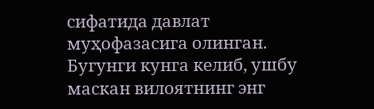сифатида давлат муҳофазасига олинган.
Бугунги кунга келиб, ушбу маскан вилоятнинг энг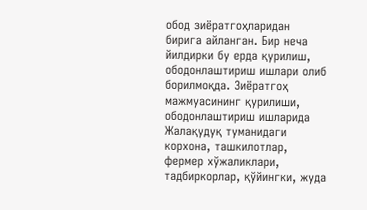обод зиёратгоҳларидан бирига айланган. Бир неча йилдирки бу ерда қурилиш, ободонлаштириш ишлари олиб борилмоқда. Зиёратгоҳ мажмуасининг қурилиши, ободонлаштириш ишларида Жалақудуқ туманидаги корхона, ташкилотлар, фермер хўжаликлари, тадбиркорлар, қўйингки, жуда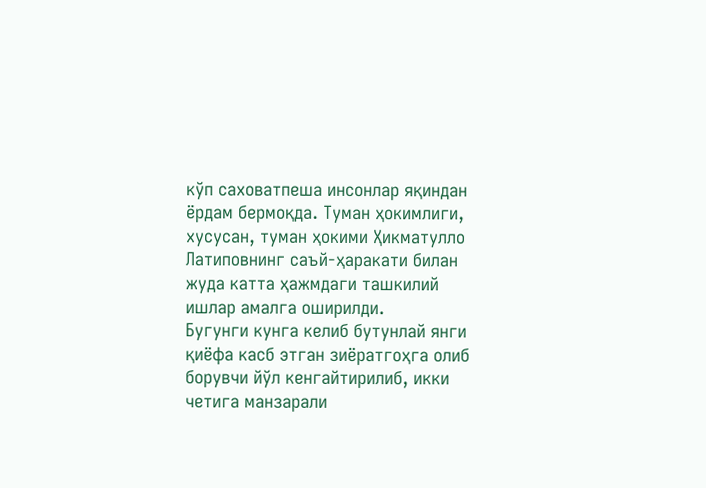кўп саховатпеша инсонлар яқиндан ёрдам бермоқда. Туман ҳокимлиги, хусусан, туман ҳокими Ҳикматулло Латиповнинг саъй-ҳаракати билан жуда катта ҳажмдаги ташкилий ишлар амалга оширилди.
Бугунги кунга келиб бутунлай янги қиёфа касб этган зиёратгоҳга олиб борувчи йўл кенгайтирилиб, икки четига манзарали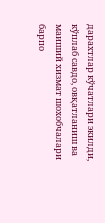дарахтлар кўчатлари экилди, кўплаб савдо, овқатланиш ва маиший хизмат шохобчалари барпо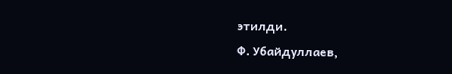этилди.
Ф. Убайдуллаев,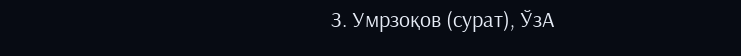З. Умрзоқов (сурат), ЎзА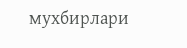мухбирлари